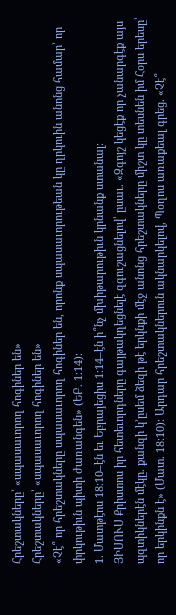Հրեշտակները՝ «սպասաւորող հոգիներ են»
Հրեշտակները՝ «սպասաւորող հոգիներ են»
«Չէ՞ որ հրեշտակները սպասաւորող հոգիներ են, որոնք սպասաւորութեան կը ղրկուին անոնց համար՝ որ փրկութիւն պիտի ժառանգեն» (ԵԲ. 1։14)։
1. Մատթէոս 18։10–էն եւ Եբրայեցիս 1։14–էն ի՞նչ մխիթարութիւն կրնանք ստանալ։
ՅԻՍՈՒՍ Քրիստոս իր հետեւորդները գայթակղեցնելէ զգուշացնելով՝ ըսաւ. «Զգոյշ կեցէք որ չանարգէք այս պզտիկներէն մէկը. քանզի կ’ըսեմ ձեզի թէ երկնքի մէջ անոնց հրեշտակները միշտ կը տեսնեն իմ Հօրս երեսը՝ որ երկինքն է» (Մատ. 18։10)։ Արդար հրեշտակներուն ակնարկելով, Պօղոս առաքեալ գրեց. «Չէ՞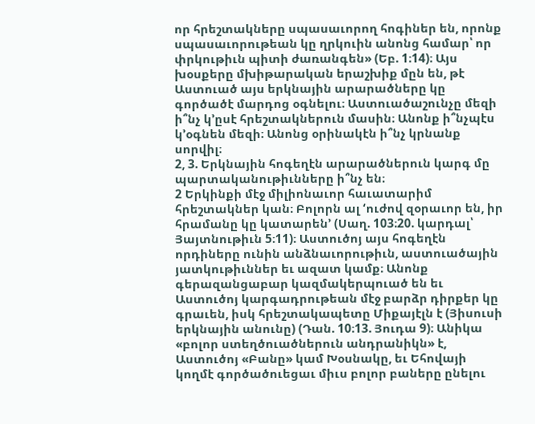որ հրեշտակները սպասաւորող հոգիներ են, որոնք սպասաւորութեան կը ղրկուին անոնց համար՝ որ փրկութիւն պիտի ժառանգեն» (Եբ. 1։14)։ Այս խօսքերը մխիթարական երաշխիք մըն են, թէ Աստուած այս երկնային արարածները կը գործածէ մարդոց օգնելու։ Աստուածաշունչը մեզի ի՞նչ կ’ըսէ հրեշտակներուն մասին։ Անոնք ի՞նչպէս կ’օգնեն մեզի։ Անոնց օրինակէն ի՞նչ կրնանք սորվիլ։
2, 3. Երկնային հոգեղէն արարածներուն կարգ մը պարտականութիւնները ի՞նչ են։
2 Երկինքի մէջ միլիոնաւոր հաւատարիմ հրեշտակներ կան։ Բոլորն ալ ‘ուժով զօրաւոր են, իր հրամանը կը կատարեն’ (Սաղ. 103։20. կարդալ՝ Յայտնութիւն 5։11)։ Աստուծոյ այս հոգեղէն որդիները ունին անձնաւորութիւն, աստուածային յատկութիւններ եւ ազատ կամք։ Անոնք գերազանցաբար կազմակերպուած են եւ Աստուծոյ կարգադրութեան մէջ բարձր դիրքեր կը գրաւեն, իսկ հրեշտակապետը Միքայէլն է (Յիսուսի երկնային անունը) (Դան. 10։13. Յուդա 9)։ Անիկա «բոլոր ստեղծուածներուն անդրանիկն» է, Աստուծոյ «Բանը» կամ Խօսնակը, եւ Եհովայի կողմէ գործածուեցաւ միւս բոլոր բաները ընելու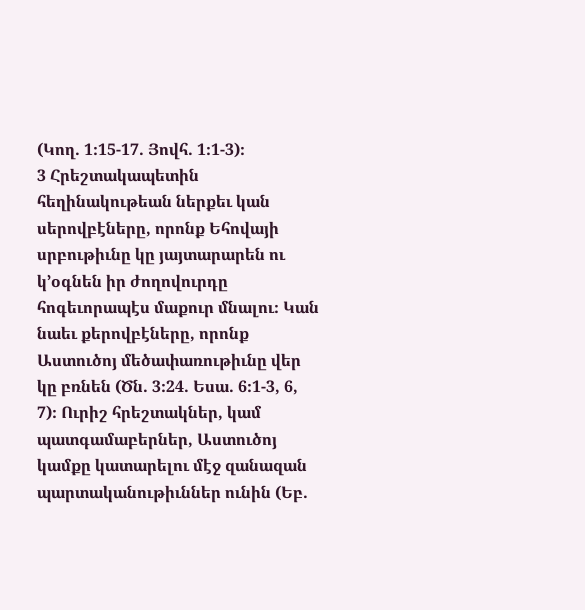(Կող. 1։15-17. Յովհ. 1։1-3)։
3 Հրեշտակապետին հեղինակութեան ներքեւ կան սերովբէները, որոնք Եհովայի սրբութիւնը կը յայտարարեն ու կ’օգնեն իր ժողովուրդը հոգեւորապէս մաքուր մնալու։ Կան նաեւ քերովբէները, որոնք Աստուծոյ մեծափառութիւնը վեր կը բռնեն (Ծն. 3։24. Եսա. 6։1-3, 6, 7)։ Ուրիշ հրեշտակներ, կամ պատգամաբերներ, Աստուծոյ կամքը կատարելու մէջ զանազան պարտականութիւններ ունին (Եբ.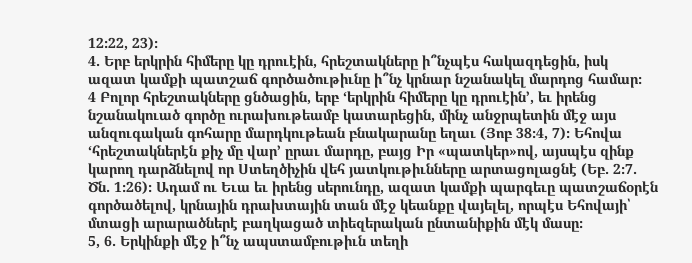12։22, 23)։
4. Երբ երկրին հիմերը կը դրուէին, հրեշտակները ի՞նչպէս հակազդեցին, իսկ ազատ կամքի պատշաճ գործածութիւնը ի՞նչ կրնար նշանակել մարդոց համար։
4 Բոլոր հրեշտակները ցնծացին, երբ ‘երկրին հիմերը կը դրուէին’, եւ իրենց նշանակուած գործը ուրախութեամբ կատարեցին, մինչ անջրպետին մէջ այս անզուգական գոհարը մարդկութեան բնակարանը եղաւ (Յոբ 38։4, 7)։ Եհովա ‘հրեշտակներէն քիչ մը վար’ ըրաւ մարդը, բայց Իր «պատկեր»ով, այսպէս զինք կարող դարձնելով որ Ստեղծիչին վեհ յատկութիւնները արտացոլացնէ (Եբ. 2։7. Ծն. 1։26)։ Ադամ ու Եւա եւ իրենց սերունդը, ազատ կամքի պարգեւը պատշաճօրէն գործածելով, կրնային դրախտային տան մէջ կեանքը վայելել, որպէս Եհովայի՝ մտացի արարածներէ բաղկացած տիեզերական ընտանիքին մէկ մասը։
5, 6. Երկինքի մէջ ի՞նչ ապստամբութիւն տեղի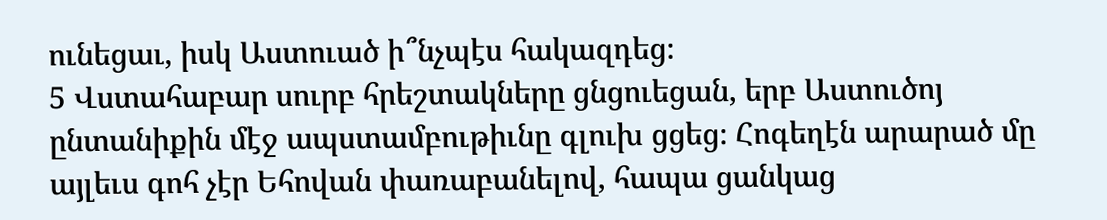ունեցաւ, իսկ Աստուած ի՞նչպէս հակազդեց։
5 Վստահաբար սուրբ հրեշտակները ցնցուեցան, երբ Աստուծոյ ընտանիքին մէջ ապստամբութիւնը գլուխ ցցեց։ Հոգեղէն արարած մը այլեւս գոհ չէր Եհովան փառաբանելով, հապա ցանկաց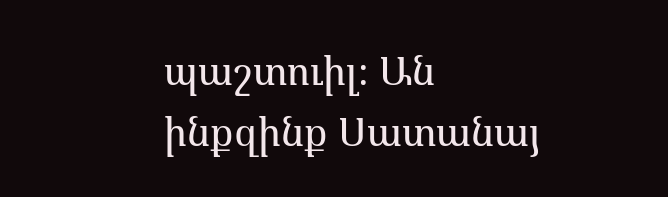պաշտուիլ։ Ան ինքզինք Սատանայ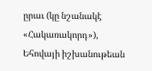ըրաւ (կը նշանակէ «Հակառակորդ»), Եհովայի իշխանութեան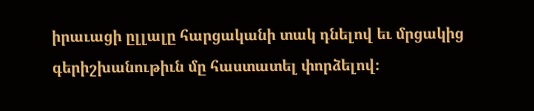իրաւացի ըլլալը հարցականի տակ դնելով եւ մրցակից գերիշխանութիւն մը հաստատել փորձելով։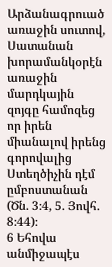Արձանագրուած առաջին սուտով, Սատանան խորամանկօրէն առաջին մարդկային զոյգը համոզեց որ իրեն միանալով իրենց գորովալից Ստեղծիչին դէմ ըմբոստանան (Ծն. 3։4, 5. Յովհ. 8։44)։
6 Եհովա անմիջապէս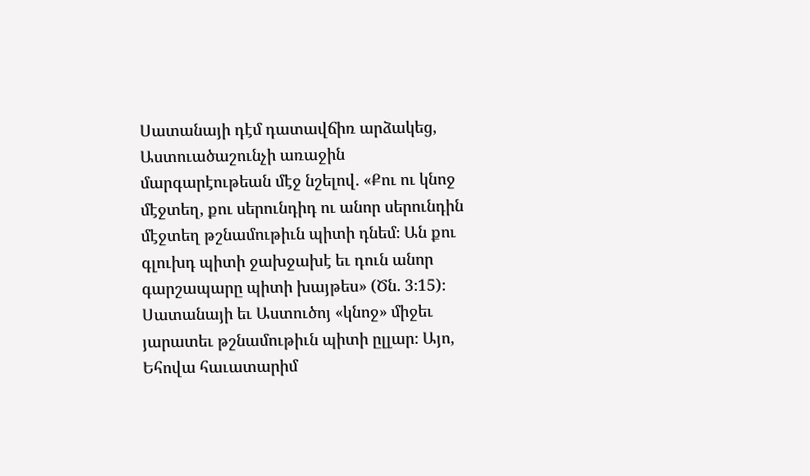Սատանայի դէմ դատավճիռ արձակեց, Աստուածաշունչի առաջին մարգարէութեան մէջ նշելով. «Քու ու կնոջ մէջտեղ, քու սերունդիդ ու անոր սերունդին մէջտեղ թշնամութիւն պիտի դնեմ։ Ան քու գլուխդ պիտի ջախջախէ եւ դուն անոր գարշապարը պիտի խայթես» (Ծն. 3։15)։ Սատանայի եւ Աստուծոյ «կնոջ» միջեւ յարատեւ թշնամութիւն պիտի ըլլար։ Այո, Եհովա հաւատարիմ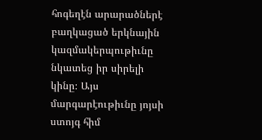հոգեղէն արարածներէ բաղկացած երկնային կազմակերպութիւնը նկատեց իր սիրելի կինը։ Այս մարգարէութիւնը յոյսի ստոյգ հիմ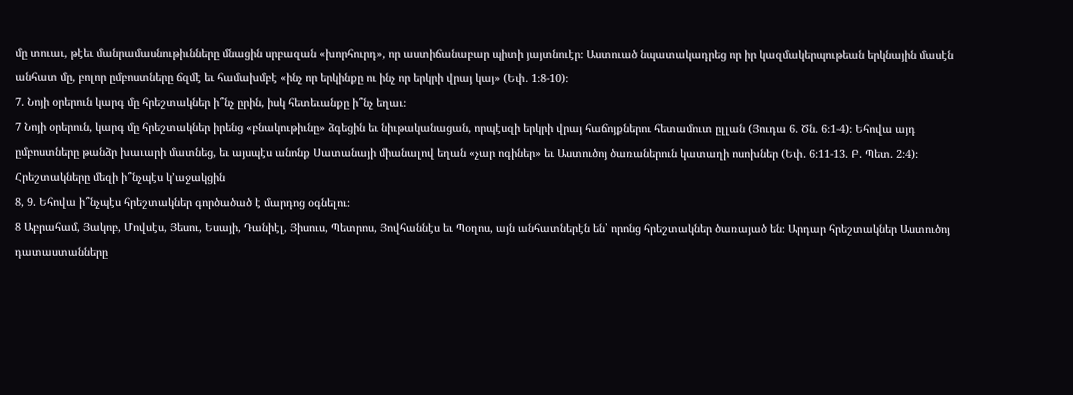մը տուաւ, թէեւ մանրամասնութիւնները մնացին սրբազան «խորհուրդ», որ աստիճանաբար պիտի յայտնուէր։ Աստուած նպատակադրեց որ իր կազմակերպութեան երկնային մասէն անհատ մը, բոլոր ըմբոստները ճզմէ եւ համախմբէ «ինչ որ երկինքը ու ինչ որ երկրի վրայ կայ» (Եփ. 1։8-10)։
7. Նոյի օրերուն կարգ մը հրեշտակներ ի՞նչ ըրին, իսկ հետեւանքը ի՞նչ եղաւ։
7 Նոյի օրերուն, կարգ մը հրեշտակներ իրենց «բնակութիւնը» ձգեցին եւ նիւթականացան, որպէսզի երկրի վրայ հաճոյքներու հետամուտ ըլլան (Յուդա 6. Ծն. 6։1-4)։ Եհովա այդ ըմբոստները թանձր խաւարի մատնեց, եւ այսպէս անոնք Սատանայի միանալով եղան «չար ոգիներ» եւ Աստուծոյ ծառաներուն կատաղի ոսոխներ (Եփ. 6։11-13. Բ. Պետ. 2։4)։
Հրեշտակները մեզի ի՞նչպէս կ’աջակցին
8, 9. Եհովա ի՞նչպէս հրեշտակներ գործածած է մարդոց օգնելու։
8 Աբրահամ, Յակոբ, Մովսէս, Յեսու, Եսայի, Դանիէլ, Յիսուս, Պետրոս, Յովհաննէս եւ Պօղոս, այն անհատներէն են՝ որոնց հրեշտակներ ծառայած են։ Արդար հրեշտակներ Աստուծոյ դատաստանները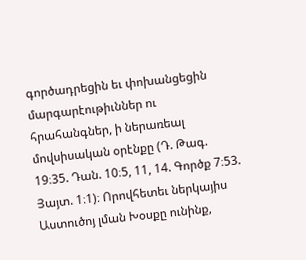գործադրեցին եւ փոխանցեցին մարգարէութիւններ ու հրահանգներ, ի ներառեալ մովսիսական օրէնքը (Դ. Թագ. 19։35. Դան. 10։5, 11, 14. Գործք 7։53. Յայտ. 1։1)։ Որովհետեւ ներկայիս Աստուծոյ լման Խօսքը ունինք,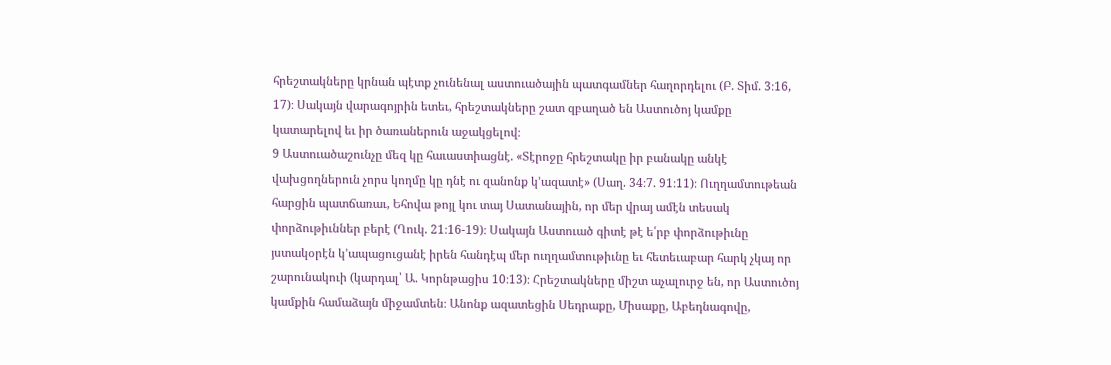հրեշտակները կրնան պէտք չունենալ աստուածային պատգամներ հաղորդելու (Բ. Տիմ. 3։16, 17)։ Սակայն վարագոյրին ետեւ, հրեշտակները շատ զբաղած են Աստուծոյ կամքը կատարելով եւ իր ծառաներուն աջակցելով։
9 Աստուածաշունչը մեզ կը հաւաստիացնէ. «Տէրոջը հրեշտակը իր բանակը անկէ վախցողներուն չորս կողմը կը դնէ ու զանոնք կ’ազատէ» (Սաղ. 34։7. 91։11)։ Ուղղամտութեան հարցին պատճառաւ, Եհովա թոյլ կու տայ Սատանային, որ մեր վրայ ամէն տեսակ փորձութիւններ բերէ (Ղուկ. 21։16-19)։ Սակայն Աստուած գիտէ թէ ե՛րբ փորձութիւնը յստակօրէն կ’ապացուցանէ իրեն հանդէպ մեր ուղղամտութիւնը եւ հետեւաբար հարկ չկայ որ շարունակուի (կարդալ՝ Ա. Կորնթացիս 10։13)։ Հրեշտակները միշտ աչալուրջ են, որ Աստուծոյ կամքին համաձայն միջամտեն։ Անոնք ազատեցին Սեդրաքը, Միսաքը, Աբեդնագովը,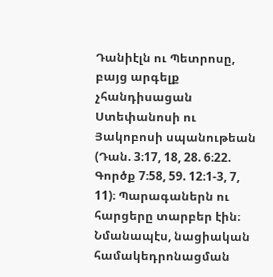Դանիէլն ու Պետրոսը, բայց արգելք չհանդիսացան Ստեփանոսի ու Յակոբոսի սպանութեան (Դան. 3։17, 18, 28. 6։22. Գործք 7։58, 59. 12։1-3, 7, 11)։ Պարագաներն ու հարցերը տարբեր էին։ Նմանապէս, նացիական համակեդրոնացման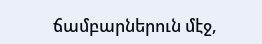ճամբարներուն մէջ,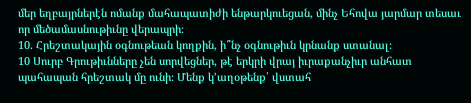մեր եղբայրներէն ոմանք մահապատիժի ենթարկուեցան, մինչ Եհովա յարմար տեսաւ որ մեծամասնութիւնը վերապրի։
10. Հրեշտակային օգնութեան կողքին, ի՞նչ օգնութիւն կրնանք ստանալ։
10 Սուրբ Գրութիւնները չեն սորվեցներ, թէ երկրի վրայ իւրաքանչիւր անհատ պահապան հրեշտակ մը ունի։ Մենք կ’աղօթենք՝ վստահ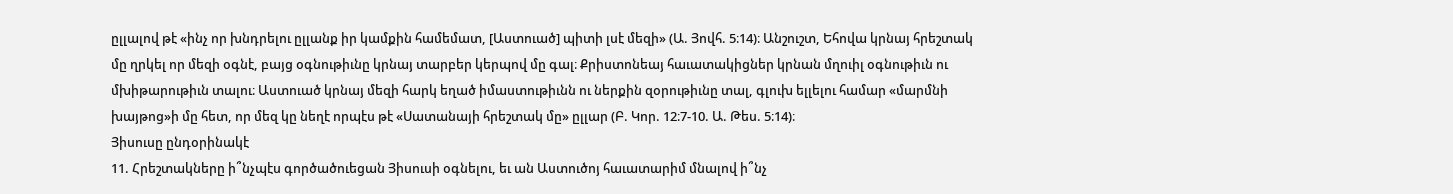ըլլալով թէ «ինչ որ խնդրելու ըլլանք իր կամքին համեմատ, [Աստուած] պիտի լսէ մեզի» (Ա. Յովհ. 5։14)։ Անշուշտ, Եհովա կրնայ հրեշտակ մը ղրկել որ մեզի օգնէ, բայց օգնութիւնը կրնայ տարբեր կերպով մը գալ։ Քրիստոնեայ հաւատակիցներ կրնան մղուիլ օգնութիւն ու մխիթարութիւն տալու։ Աստուած կրնայ մեզի հարկ եղած իմաստութիւնն ու ներքին զօրութիւնը տալ, գլուխ ելլելու համար «մարմնի խայթոց»ի մը հետ, որ մեզ կը նեղէ որպէս թէ «Սատանայի հրեշտակ մը» ըլլար (Բ. Կոր. 12։7-10. Ա. Թես. 5։14)։
Յիսուսը ընդօրինակէ
11. Հրեշտակները ի՞նչպէս գործածուեցան Յիսուսի օգնելու, եւ ան Աստուծոյ հաւատարիմ մնալով ի՞նչ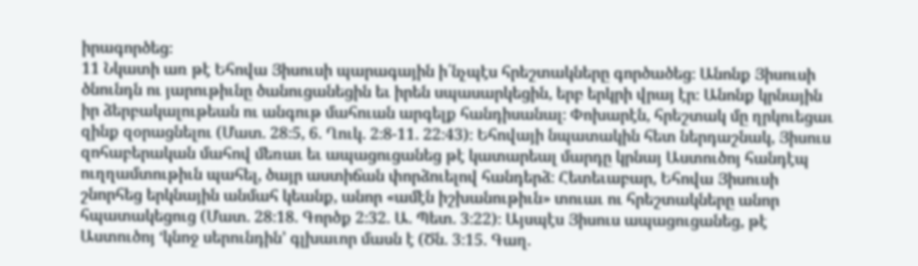իրագործեց։
11 Նկատի առ թէ Եհովա Յիսուսի պարագային ի՛նչպէս հրեշտակները գործածեց։ Անոնք Յիսուսի ծնունդն ու յարութիւնը ծանուցանեցին եւ իրեն սպասարկեցին, երբ երկրի վրայ էր։ Անոնք կրնային իր ձերբակալութեան ու անգութ մահուան արգելք հանդիսանալ։ Փոխարէն, հրեշտակ մը ղրկուեցաւ զինք զօրացնելու (Մատ. 28։5, 6. Ղուկ. 2։8-11. 22։43)։ Եհովայի նպատակին հետ ներդաշնակ, Յիսուս զոհաբերական մահով մեռաւ եւ ապացուցանեց թէ կատարեալ մարդը կրնայ Աստուծոյ հանդէպ ուղղամտութիւն պահել, ծայր աստիճան փորձուելով հանդերձ։ Հետեւաբար, Եհովա Յիսուսի շնորհեց երկնային անմահ կեանք, անոր «ամէն իշխանութիւն» տուաւ ու հրեշտակները անոր հպատակեցուց (Մատ. 28։18. Գործք 2։32. Ա. Պետ. 3։22)։ Այսպէս Յիսուս ապացուցանեց, թէ Աստուծոյ ‘կնոջ սերունդին’ գլխաւոր մասն է (Ծն. 3։15. Գաղ.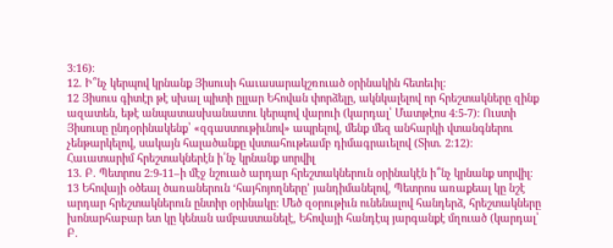3։16)։
12. Ի՞նչ կերպով կրնանք Յիսուսի հաւասարակշռուած օրինակին հետեւիլ։
12 Յիսուս գիտէր թէ սխալ պիտի ըլլար Եհովան փորձելը, ակնկալելով որ հրեշտակները զինք ազատեն, եթէ անպատասխանատու կերպով վարուի (կարդալ՝ Մատթէոս 4։5-7)։ Ուստի Յիսուսը ընդօրինակենք՝ «զգաստութիւնով» ապրելով, մենք մեզ անհարկի վտանգներու չենթարկելով, սակայն հալածանքը վստահութեամբ դիմագրաւելով (Տիտ. 2։12)։
Հաւատարիմ հրեշտակներէն ի՛նչ կրնանք սորվիլ
13. Բ. Պետրոս 2։9-11–ի մէջ նշուած արդար հրեշտակներուն օրինակէն ի՞նչ կրնանք սորվիլ։
13 Եհովայի օծեալ ծառաներուն ‘հայհոյողները’ յանդիմանելով, Պետրոս առաքեալ կը նշէ արդար հրեշտակներուն ընտիր օրինակը։ Մեծ զօրութիւն ունենալով հանդերձ, հրեշտակները խոնարհաբար ետ կը կենան ամբաստանելէ, Եհովայի հանդէպ յարգանքէ մղուած (կարդալ՝ Բ.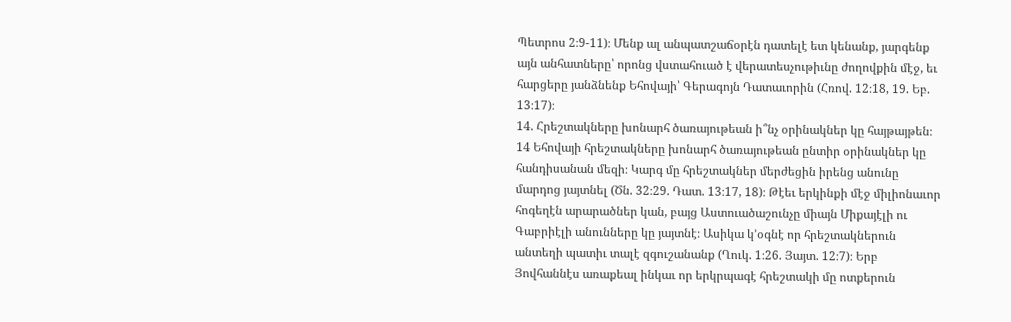Պետրոս 2։9-11)։ Մենք ալ անպատշաճօրէն դատելէ ետ կենանք, յարգենք այն անհատները՝ որոնց վստահուած է վերատեսչութիւնը ժողովքին մէջ, եւ հարցերը յանձնենք Եհովայի՝ Գերագոյն Դատաւորին (Հռով. 12։18, 19. Եբ. 13։17)։
14. Հրեշտակները խոնարհ ծառայութեան ի՞նչ օրինակներ կը հայթայթեն։
14 Եհովայի հրեշտակները խոնարհ ծառայութեան ընտիր օրինակներ կը հանդիսանան մեզի։ Կարգ մը հրեշտակներ մերժեցին իրենց անունը մարդոց յայտնել (Ծն. 32։29. Դատ. 13։17, 18)։ Թէեւ երկինքի մէջ միլիոնաւոր հոգեղէն արարածներ կան, բայց Աստուածաշունչը միայն Միքայէլի ու Գաբրիէլի անունները կը յայտնէ։ Ասիկա կ’օգնէ որ հրեշտակներուն անտեղի պատիւ տալէ զգուշանանք (Ղուկ. 1։26. Յայտ. 12։7)։ Երբ Յովհաննէս առաքեալ ինկաւ որ երկրպագէ հրեշտակի մը ոտքերուն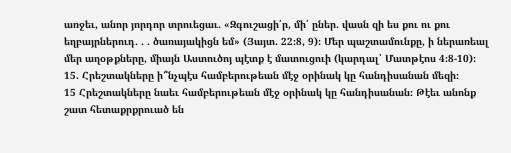առջեւ, անոր յորդոր տրուեցաւ. «Զգուշացի՛ր, մի՛ ըներ. վասն զի ես քու ու քու եղբայրներուդ. . . ծառայակիցն եմ» (Յայտ. 22։8, 9)։ Մեր պաշտամունքը, ի ներառեալ մեր աղօթքները, միայն Աստուծոյ պէտք է մատուցուի (կարդալ՝ Մատթէոս 4։8-10)։
15. Հրեշտակները ի՞նչպէս համբերութեան մէջ օրինակ կը հանդիսանան մեզի։
15 Հրեշտակները նաեւ համբերութեան մէջ օրինակ կը հանդիսանան։ Թէեւ անոնք շատ հետաքրքրուած են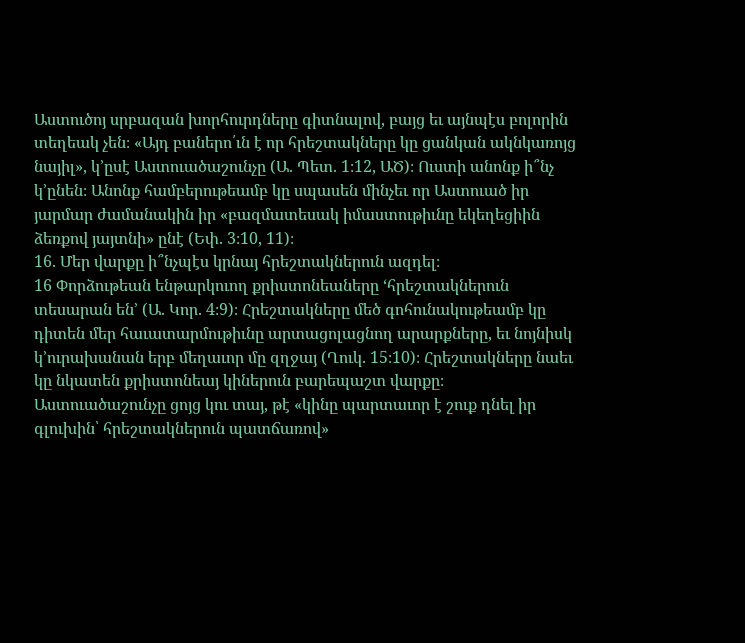Աստուծոյ սրբազան խորհուրդները գիտնալով, բայց եւ այնպէս բոլորին տեղեակ չեն։ «Այդ բաներո՛ւն է որ հրեշտակները կը ցանկան ակնկառոյց նայիլ», կ’ըսէ Աստուածաշունչը (Ա. Պետ. 1։12, ԱԾ)։ Ուստի անոնք ի՞նչ կ’ընեն։ Անոնք համբերութեամբ կը սպասեն մինչեւ որ Աստուած իր յարմար ժամանակին իր «բազմատեսակ իմաստութիւնը եկեղեցիին ձեռքով յայտնի» ընէ (Եփ. 3։10, 11)։
16. Մեր վարքը ի՞նչպէս կրնայ հրեշտակներուն ազդել։
16 Փորձութեան ենթարկուող քրիստոնեաները ‘հրեշտակներուն տեսարան են’ (Ա. Կոր. 4։9)։ Հրեշտակները մեծ գոհունակութեամբ կը դիտեն մեր հաւատարմութիւնը արտացոլացնող արարքները, եւ նոյնիսկ կ’ուրախանան երբ մեղաւոր մը զղջայ (Ղուկ. 15։10)։ Հրեշտակները նաեւ կը նկատեն քրիստոնեայ կիներուն բարեպաշտ վարքը։ Աստուածաշունչը ցոյց կու տայ, թէ «կինը պարտաւոր է շուք դնել իր գլուխին՝ հրեշտակներուն պատճառով»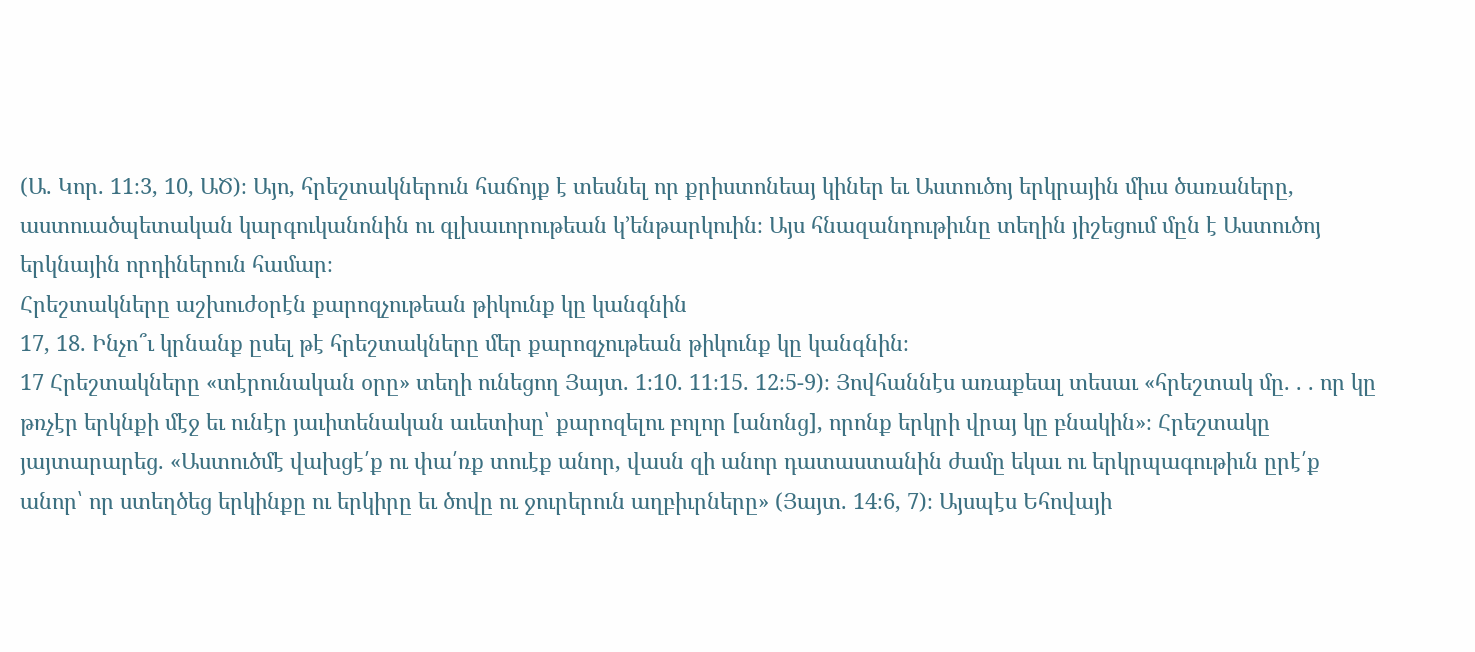(Ա. Կոր. 11։3, 10, ԱԾ)։ Այո, հրեշտակներուն հաճոյք է տեսնել որ քրիստոնեայ կիներ եւ Աստուծոյ երկրային միւս ծառաները, աստուածպետական կարգուկանոնին ու գլխաւորութեան կ’ենթարկուին։ Այս հնազանդութիւնը տեղին յիշեցում մըն է Աստուծոյ երկնային որդիներուն համար։
Հրեշտակները աշխուժօրէն քարոզչութեան թիկունք կը կանգնին
17, 18. Ինչո՞ւ կրնանք ըսել թէ հրեշտակները մեր քարոզչութեան թիկունք կը կանգնին։
17 Հրեշտակները «տէրունական օրը» տեղի ունեցող Յայտ. 1։10. 11։15. 12։5-9)։ Յովհաննէս առաքեալ տեսաւ «հրեշտակ մը. . . որ կը թռչէր երկնքի մէջ եւ ունէր յաւիտենական աւետիսը՝ քարոզելու բոլոր [անոնց], որոնք երկրի վրայ կը բնակին»։ Հրեշտակը յայտարարեց. «Աստուծմէ վախցէ՛ք ու փա՛ռք տուէք անոր, վասն զի անոր դատաստանին ժամը եկաւ ու երկրպագութիւն ըրէ՛ք անոր՝ որ ստեղծեց երկինքը ու երկիրը եւ ծովը ու ջուրերուն աղբիւրները» (Յայտ. 14։6, 7)։ Այսպէս Եհովայի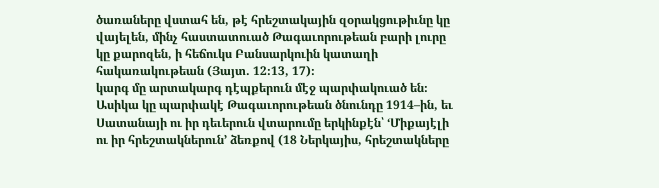ծառաները վստահ են, թէ հրեշտակային զօրակցութիւնը կը վայելեն, մինչ հաստատուած Թագաւորութեան բարի լուրը կը քարոզեն, ի հեճուկս Բանսարկուին կատաղի հակառակութեան (Յայտ. 12։13, 17)։
կարգ մը արտակարգ դէպքերուն մէջ պարփակուած են։ Ասիկա կը պարփակէ Թագաւորութեան ծնունդը 1914–ին, եւ Սատանայի ու իր դեւերուն վտարումը երկինքէն՝ ‘Միքայէլի ու իր հրեշտակներուն’ ձեռքով (18 Ներկայիս, հրեշտակները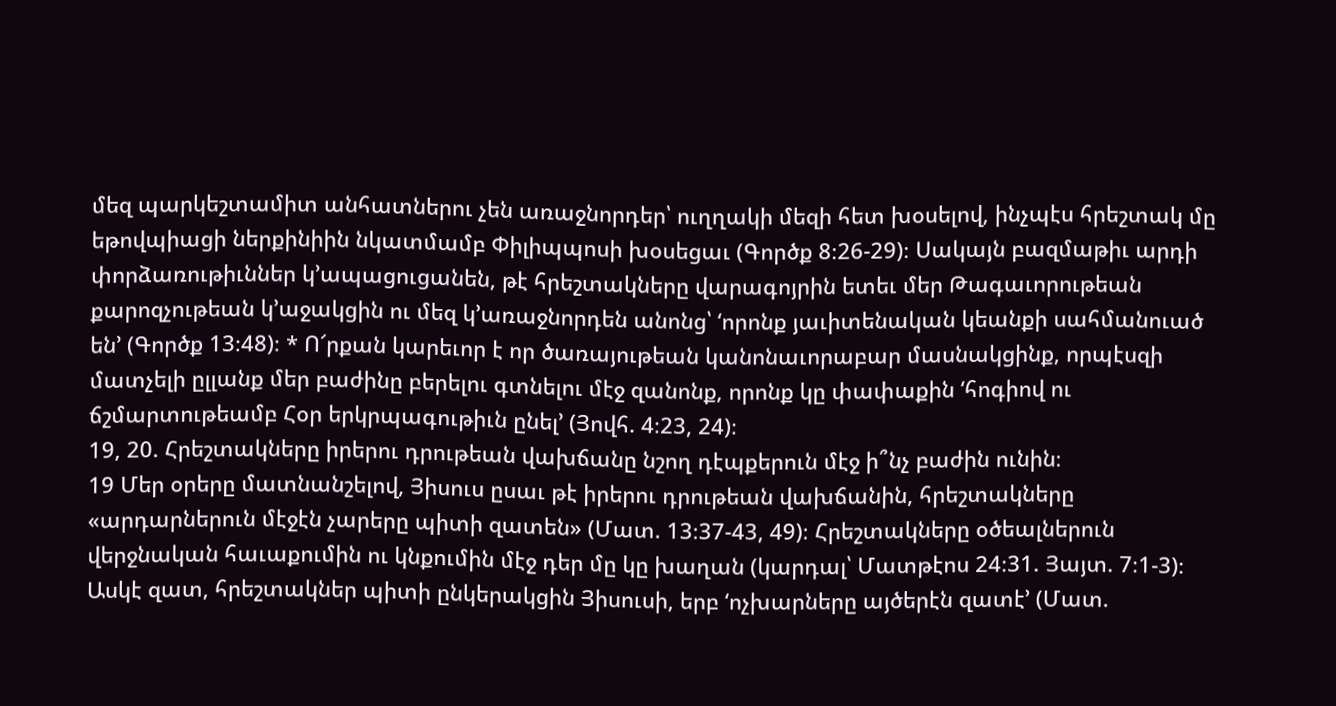մեզ պարկեշտամիտ անհատներու չեն առաջնորդեր՝ ուղղակի մեզի հետ խօսելով, ինչպէս հրեշտակ մը եթովպիացի ներքինիին նկատմամբ Փիլիպպոսի խօսեցաւ (Գործք 8։26-29)։ Սակայն բազմաթիւ արդի փորձառութիւններ կ’ապացուցանեն, թէ հրեշտակները վարագոյրին ետեւ մեր Թագաւորութեան քարոզչութեան կ’աջակցին ու մեզ կ’առաջնորդեն անոնց՝ ‘որոնք յաւիտենական կեանքի սահմանուած են’ (Գործք 13։48)։ * Ո՜րքան կարեւոր է որ ծառայութեան կանոնաւորաբար մասնակցինք, որպէսզի մատչելի ըլլանք մեր բաժինը բերելու գտնելու մէջ զանոնք, որոնք կը փափաքին ‘հոգիով ու ճշմարտութեամբ Հօր երկրպագութիւն ընել’ (Յովհ. 4։23, 24)։
19, 20. Հրեշտակները իրերու դրութեան վախճանը նշող դէպքերուն մէջ ի՞նչ բաժին ունին։
19 Մեր օրերը մատնանշելով, Յիսուս ըսաւ թէ իրերու դրութեան վախճանին, հրեշտակները «արդարներուն մէջէն չարերը պիտի զատեն» (Մատ. 13։37-43, 49)։ Հրեշտակները օծեալներուն վերջնական հաւաքումին ու կնքումին մէջ դեր մը կը խաղան (կարդալ՝ Մատթէոս 24։31. Յայտ. 7։1-3)։ Ասկէ զատ, հրեշտակներ պիտի ընկերակցին Յիսուսի, երբ ‘ոչխարները այծերէն զատէ’ (Մատ.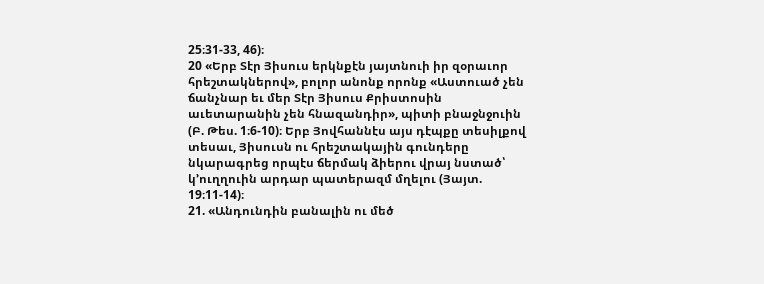25։31-33, 46)։
20 «Երբ Տէր Յիսուս երկնքէն յայտնուի իր զօրաւոր հրեշտակներով», բոլոր անոնք որոնք «Աստուած չեն ճանչնար եւ մեր Տէր Յիսուս Քրիստոսին աւետարանին չեն հնազանդիր», պիտի բնաջնջուին (Բ. Թես. 1։6-10)։ Երբ Յովհաննէս այս դէպքը տեսիլքով տեսաւ, Յիսուսն ու հրեշտակային գունդերը նկարագրեց որպէս ճերմակ ձիերու վրայ նստած՝ կ’ուղղուին արդար պատերազմ մղելու (Յայտ. 19։11-14)։
21. «Անդունդին բանալին ու մեծ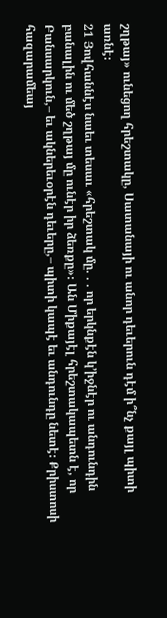շղթայ» ունեցող հրեշտակը, Սատանայի ու անոր դեւերուն դէմ ի՞նչ քայլ պիտի առնէ։
21 Յովհաննէս նաեւ տեսաւ «հրեշտակ մը. . . որ երկնքէն կ’իջնէր ու անդունդին բանալին ու մեծ շղթայ մը ունէր իր ձեռքը»։ Ան Միքայէլ հրեշտակապետն է, որ Բանսարկուն,– եւ ակներեւօրէն դեւերը,– պիտի կապէ եւ անդունդը նետէ։ Քրիստոսի հազարամեայ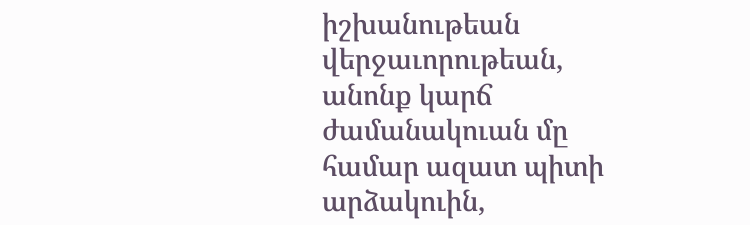իշխանութեան վերջաւորութեան, անոնք կարճ ժամանակուան մը համար ազատ պիտի արձակուին,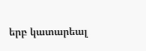երբ կատարեալ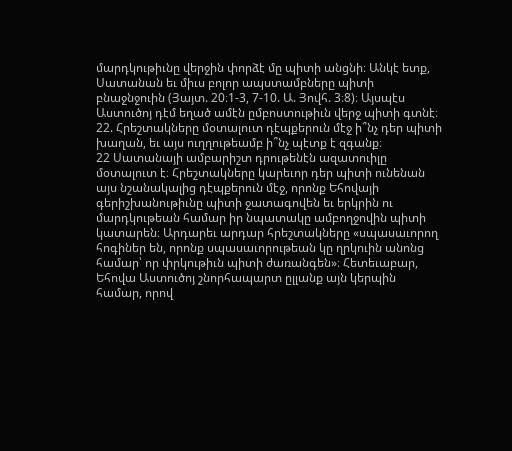մարդկութիւնը վերջին փորձէ մը պիտի անցնի։ Անկէ ետք, Սատանան եւ միւս բոլոր ապստամբները պիտի բնաջնջուին (Յայտ. 20։1-3, 7-10. Ա. Յովհ. 3։8)։ Այսպէս Աստուծոյ դէմ եղած ամէն ըմբոստութիւն վերջ պիտի գտնէ։
22. Հրեշտակները մօտալուտ դէպքերուն մէջ ի՞նչ դեր պիտի խաղան, եւ այս ուղղութեամբ ի՞նչ պէտք է զգանք։
22 Սատանայի ամբարիշտ դրութենէն ազատուիլը մօտալուտ է։ Հրեշտակները կարեւոր դեր պիտի ունենան այս նշանակալից դէպքերուն մէջ, որոնք Եհովայի գերիշխանութիւնը պիտի ջատագովեն եւ երկրին ու մարդկութեան համար իր նպատակը ամբողջովին պիտի կատարեն։ Արդարեւ արդար հրեշտակները «սպասաւորող հոգիներ են, որոնք սպասաւորութեան կը ղրկուին անոնց համար՝ որ փրկութիւն պիտի ժառանգեն»։ Հետեւաբար, Եհովա Աստուծոյ շնորհապարտ ըլլանք այն կերպին համար, որով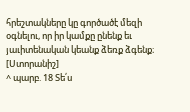հրեշտակները կը գործածէ մեզի օգնելու, որ իր կամքը ընենք եւ յաւիտենական կեանք ձեռք ձգենք։
[Ստորանիշ]
^ պարբ. 18 Տե՛ս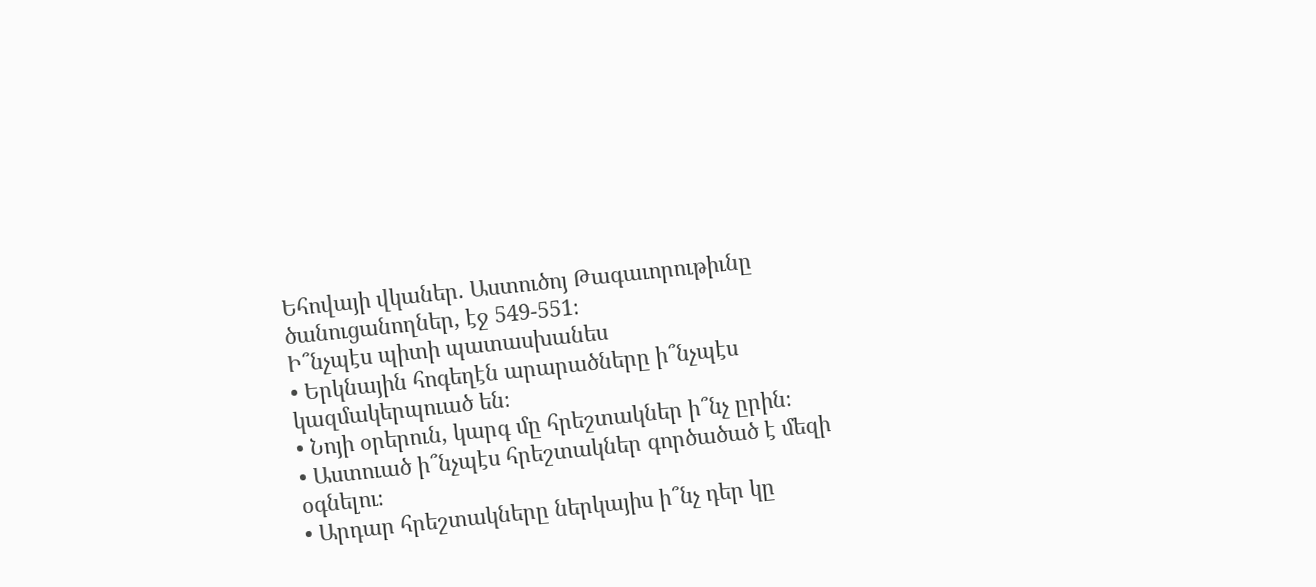Եհովայի վկաներ. Աստուծոյ Թագաւորութիւնը ծանուցանողներ, էջ 549-551։
Ի՞նչպէս պիտի պատասխանես
• Երկնային հոգեղէն արարածները ի՞նչպէս կազմակերպուած են։
• Նոյի օրերուն, կարգ մը հրեշտակներ ի՞նչ ըրին։
• Աստուած ի՞նչպէս հրեշտակներ գործածած է մեզի օգնելու։
• Արդար հրեշտակները ներկայիս ի՞նչ դեր կը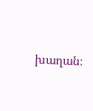խաղան։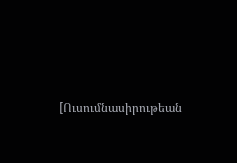[Ուսումնասիրութեան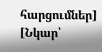հարցումներ]
[Նկար՝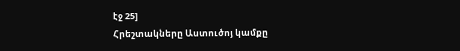էջ 25]
Հրեշտակները Աստուծոյ կամքը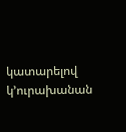կատարելով կ’ուրախանան